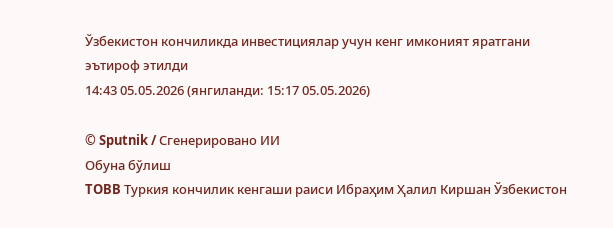Ўзбекистон кончиликда инвестициялар учун кенг имконият яратгани эътироф этилди
14:43 05.05.2026 (янгиланди: 15:17 05.05.2026)

© Sputnik / Сгенерировано ИИ
Oбуна бўлиш
TOBB Туркия кончилик кенгаши раиси Ибраҳим Ҳалил Киршан Ўзбекистон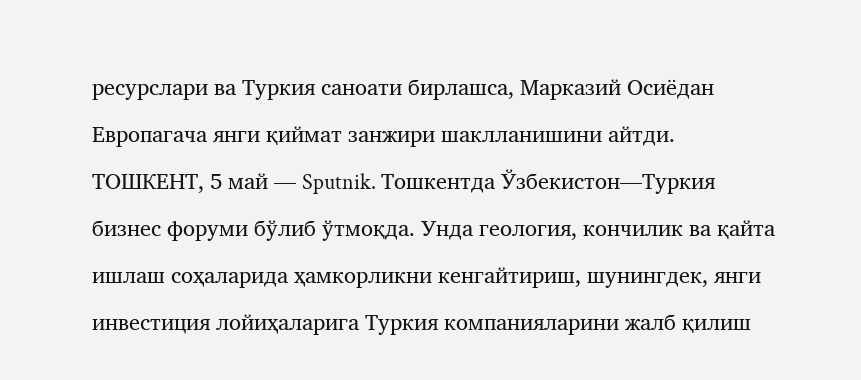ресурслари ва Туркия саноати бирлашса, Марказий Осиёдан Европагача янги қиймат занжири шаклланишини айтди.
ТОШКЕНТ, 5 май — Sputnik. Тошкентда Ўзбекистон—Туркия бизнес форуми бўлиб ўтмоқда. Унда геология, кончилик ва қайта ишлаш соҳаларида ҳамкорликни кенгайтириш, шунингдек, янги инвестиция лойиҳаларига Туркия компанияларини жалб қилиш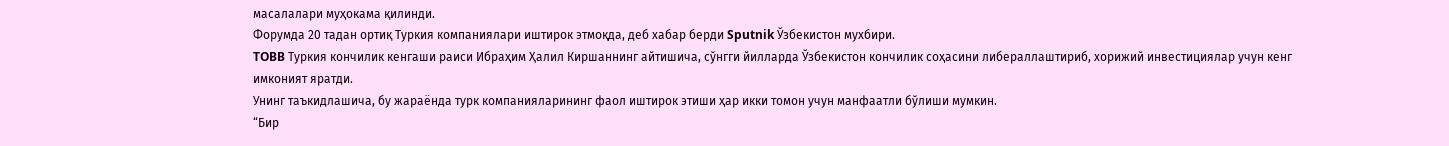масалалари муҳокама қилинди.
Форумда 20 тадан ортиқ Туркия компаниялари иштирок этмоқда, деб хабар берди Sputnik Ўзбекистон мухбири.
TOBB Туркия кончилик кенгаши раиси Ибраҳим Ҳалил Киршаннинг айтишича, сўнгги йилларда Ўзбекистон кончилик соҳасини либераллаштириб, хорижий инвестициялар учун кенг имконият яратди.
Унинг таъкидлашича, бу жараёнда турк компанияларининг фаол иштирок этиши ҳар икки томон учун манфаатли бўлиши мумкин.
“Бир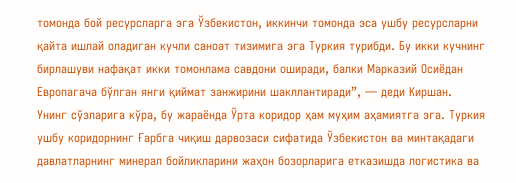томонда бой ресурсларга эга Ўзбекистон, иккинчи томонда эса ушбу ресурсларни қайта ишлай оладиган кучли саноат тизимига эга Туркия турибди. Бу икки кучнинг бирлашуви нафақат икки томонлама савдони оширади, балки Марказий Осиёдан Европагача бўлган янги қиймат занжирини шакллантиради”, — деди Киршан.
Унинг сўзларига кўра, бу жараёнда Ўрта коридор ҳам муҳим аҳамиятга эга. Туркия ушбу коридорнинг Ғарбга чиқиш дарвозаси сифатида Ўзбекистон ва минтақадаги давлатларнинг минерал бойликларини жаҳон бозорларига етказишда логистика ва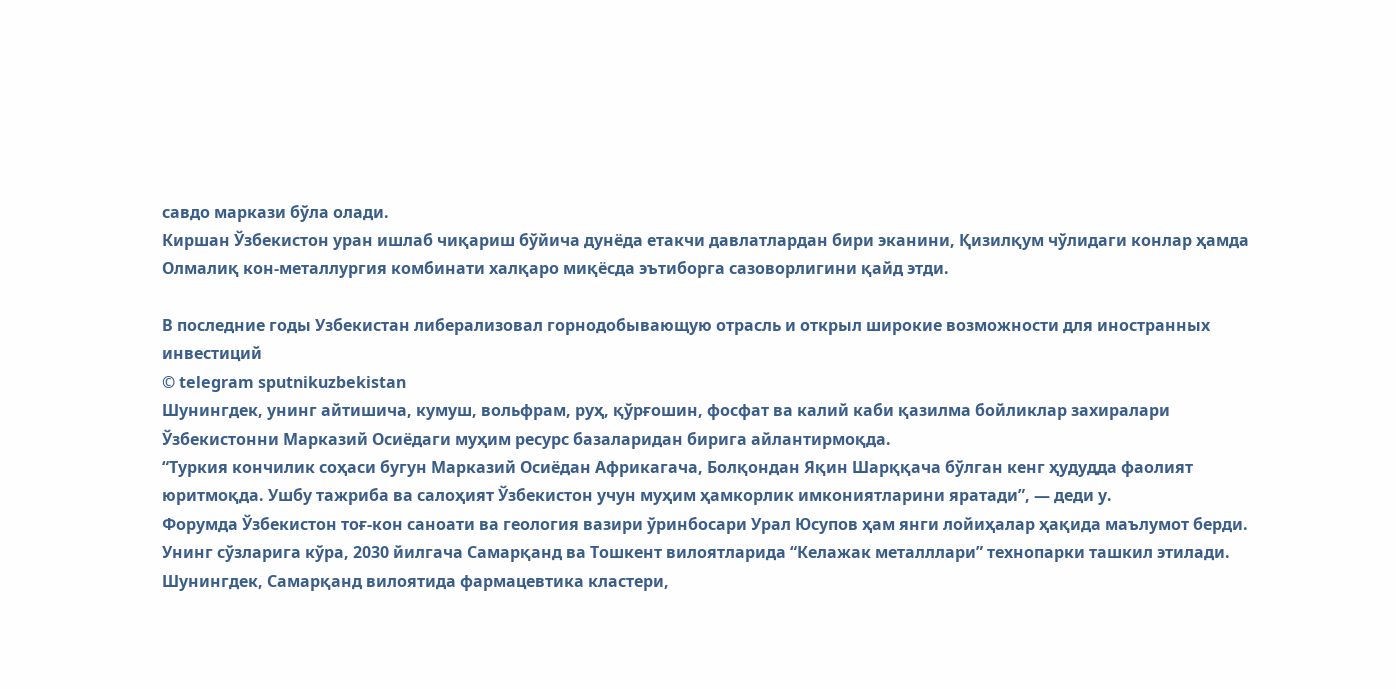савдо маркази бўла олади.
Киршан Ўзбекистон уран ишлаб чиқариш бўйича дунёда етакчи давлатлардан бири эканини, Қизилқум чўлидаги конлар ҳамда Олмалиқ кон-металлургия комбинати халқаро миқёсда эътиборга сазоворлигини қайд этди.

В последние годы Узбекистан либерализовал горнодобывающую отрасль и открыл широкие возможности для иностранных инвестиций
© telegram sputnikuzbekistan
Шунингдек, унинг айтишича, кумуш, вольфрам, руҳ, қўрғошин, фосфат ва калий каби қазилма бойликлар захиралари Ўзбекистонни Марказий Осиёдаги муҳим ресурс базаларидан бирига айлантирмоқда.
“Туркия кончилик соҳаси бугун Марказий Осиёдан Африкагача, Болқондан Яқин Шарққача бўлган кенг ҳудудда фаолият юритмоқда. Ушбу тажриба ва салоҳият Ўзбекистон учун муҳим ҳамкорлик имкониятларини яратади”, — деди у.
Форумда Ўзбекистон тоғ-кон саноати ва геология вазири ўринбосари Урал Юсупов ҳам янги лойиҳалар ҳақида маълумот берди.
Унинг сўзларига кўра, 2030 йилгача Самарқанд ва Тошкент вилоятларида “Келажак металллари” технопарки ташкил этилади.
Шунингдек, Самарқанд вилоятида фармацевтика кластери,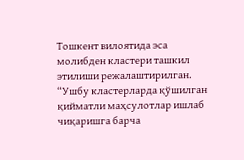Тошкент вилоятида эса молибден кластери ташкил этилиши режалаштирилган.
“Ушбу кластерларда қўшилган қийматли маҳсулотлар ишлаб чиқаришга барча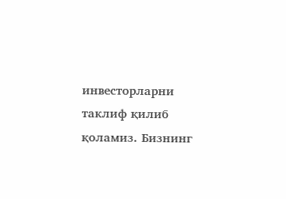инвесторларни таклиф қилиб қоламиз. Бизнинг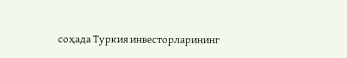соҳада Туркия инвесторларининг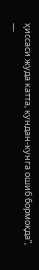ҳиссаси жуда катта, кундан-кунга ошиб бормоқда”, —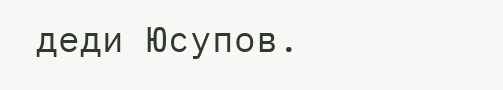деди Юсупов.